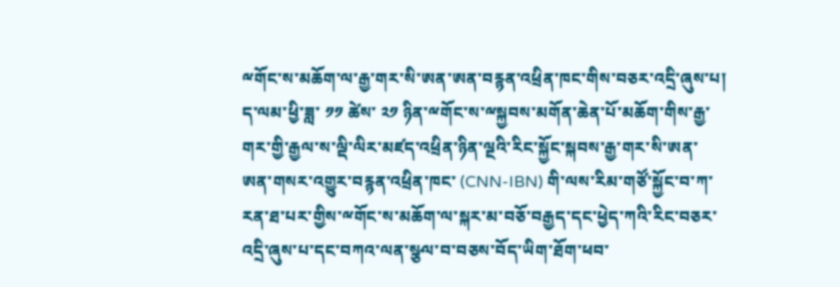ྋགོང་ས་མཆོག་ལ་རྒྱ་གར་སི་ཨན་ཨན་བརྙན་འཕྲིན་ཁང་གིས་བཅར་འདྲི་ཞུས་པ།
ད་ལམ་ཕྱི་ཟླ་ ༡༡ ཚེས་ ༢༡ ཉིན་ྋགོང་ས་ྋསྐྱབས་མགོན་ཆེན་པོ་མཆོག་གིས་རྒྱ་གར་གྱི་རྒྱལ་ས་ལྡི་ལིར་མཛད་འཕྲིན་ཉིན་ལྔའི་རིང་སྐྱོང་སྐབས་རྒྱ་གར་སི་ཨན་ཨན་གསར་འགྱུར་བརྙན་འཕྲིན་ཁང་ (CNN-IBN) གི་ལས་རིམ་གཙོ་སྐྱོང་བ་ཀ་རན་ཐ་པར་གྱིས་ྋགོང་ས་མཆོག་ལ་སྐར་མ་བཅོ་བརྒྱད་དང་ཕྱེད་ཀའི་རིང་བཅར་འདྲི་ཞུས་པ་དང་བཀའ་ལན་སྩལ་བ་བཅས་བོད་ཡིག་ཐོག་ཕབ་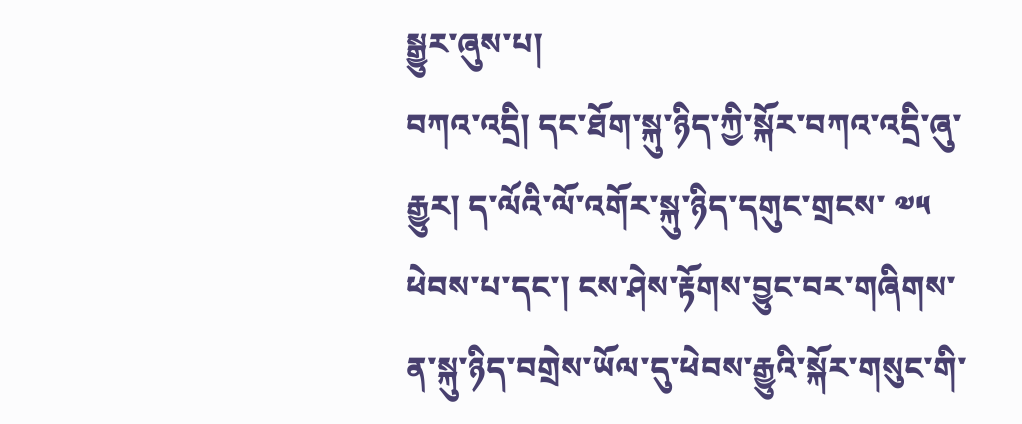སྒྱུར་ཞུས་པ།
བཀའ་འདྲི། དང་ཐོག་སྐུ་ཉིད་ཀྱི་སྐོར་བཀའ་འདྲི་ཞུ་རྒྱུར། ད་ལོའི་ལོ་འགོར་སྐུ་ཉིད་དགུང་གྲངས་ ༧༥ ཕེབས་པ་དང་། ངས་ཤེས་རྟོགས་བྱུང་བར་གཞིགས་ན་སྐུ་ཉིད་བགྲེས་ཡོལ་དུ་ཕེབས་རྒྱུའི་སྐོར་གསུང་གི་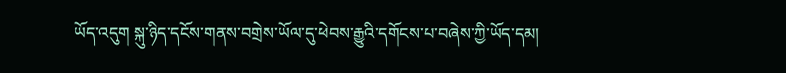ཡོད་འདུག སྐུ་ཉིད་དངོས་གནས་བགྲེས་ཡོལ་དུ་ཕེབས་རྒྱུའི་དགོངས་པ་བཞེས་ཀྱི་ཡོད་དམ།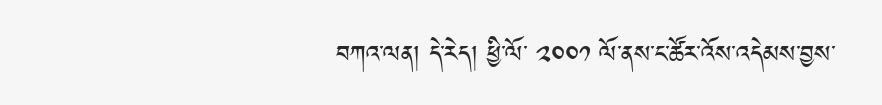བཀའ་ལན། དེ་རེད། ཕྱི་ལོ་ ༢༠༠༡ ལོ་ནས་ང་ཚོར་འོས་འདེམས་བྱས་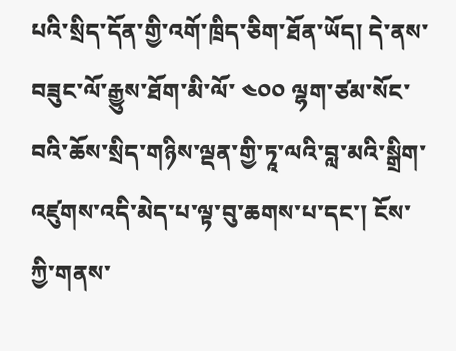པའི་སྲིད་དོན་གྱི་འགོ་ཁྲིད་ཅིག་ཐོན་ཡོད། དེ་ནས་བཟུང་ལོ་རྒྱུས་ཐོག་མི་ལོ་ ༤༠༠ ལྷག་ཙམ་སོང་བའི་ཆོས་སྲིད་གཉིས་ལྡན་གྱི་ཏཱ་ལའི་བླ་མའི་སྒྲིག་འཛུགས་འདི་མེད་པ་ལྟ་བུ་ཆགས་པ་དང་། ངོས་ཀྱི་གནས་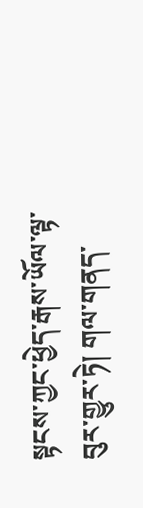སྟངས་ཀྱང་ཕྱེད་རྒས་ཡོལ་ལྟ་བུར་གྱུར་ཏེ། གལ་གནད་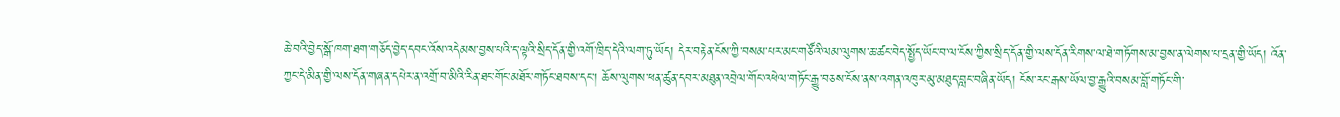ཆེ་བའི་བྱེད་སྒོ་ཁག་ཐག་གཅོད་བྱེད་དབང་འོས་འདེམས་བྱས་པའི་ད་ལྟའི་སྲིད་དོན་གྱི་འགོ་ཁྲིད་དེའི་ལག་ཏུ་ཡོད། དེར་བརྟེན་ངོས་ཀྱི་བསམ་པར་མང་གཙོའི་ལམ་ལུགས་ཆ་ཚང་བེད་སྤྱོད་ཡོང་བ་ལ་ངོས་ཀྱིས་སྲིད་དོན་གྱི་ལས་དོན་རིགས་ལ་ཐེ་གཏོགས་མ་བྱས་ན་ལེགས་པ་དྲན་གྱི་ཡོད། འོན་ཀྱང་དེ་མིན་གྱི་ལས་དོན་གཞན་དཔེར་ན་འགྲོ་བ་མིའི་རིན་ཐང་གོང་མཐོར་གཏོང་ཐབས་དང་། ཆོས་ལུགས་ཕན་ཚུན་དབར་མཐུན་འབྲེལ་གོང་འཕེལ་གཏོང་རྒྱུ་བཅས་ངོས་ནས་འགན་འཁུར་མུ་མཐུད་བླང་བཞིན་ཡོད། ངོས་རང་རྒས་ཡོལ་བྱ་རྒྱུའི་བསམ་བློ་གཏོང་གི་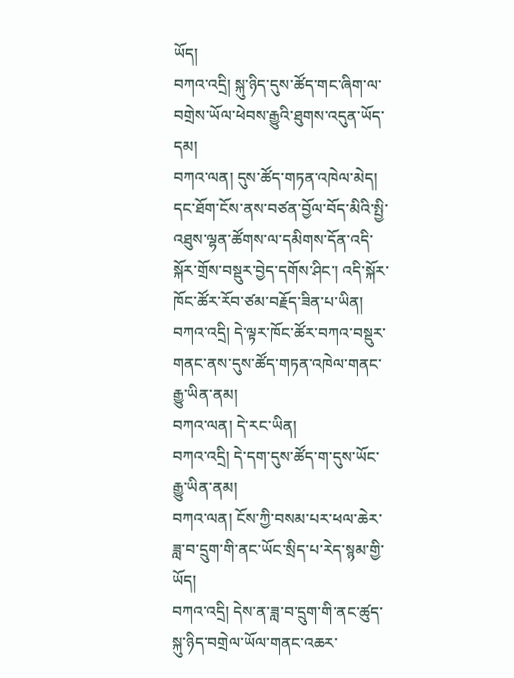ཡོད།
བཀའ་འདྲི། སྐུ་ཉིད་དུས་ཚོད་གང་ཞིག་ལ་བགྲེས་ཡོལ་ཕེབས་རྒྱུའི་ཐུགས་འདུན་ཡོད་དམ།
བཀའ་ལན། དུས་ཚོད་གཏན་འཁེལ་མེད། དང་ཐོག་ངོས་ནས་བཙན་བྱོལ་བོད་མིའི་སྤྱི་འཐུས་ལྷན་ཚོགས་ལ་དམིགས་དོན་འདི་སྐོར་གྲོས་བསྡུར་བྱེད་དགོས་ཤིང་། འདི་སྐོར་ཁོང་ཚོར་རོབ་ཙམ་བརྗོད་ཟིན་པ་ཡིན།
བཀའ་འདྲི། དེ་ལྟར་ཁོང་ཚོར་བཀའ་བསྡུར་གནང་ནས་དུས་ཚོད་གཏན་འཁེལ་གནང་རྒྱུ་ཡིན་ནམ།
བཀའ་ལན། དེ་རང་ཡིན།
བཀའ་འདྲི། དེ་དག་དུས་ཚོད་ག་དུས་ཡོང་རྒྱུ་ཡིན་ནམ།
བཀའ་ལན། ངོས་ཀྱི་བསམ་པར་ཕལ་ཆེར་ཟླ་བ་དྲུག་གི་ནང་ཡོང་སྲིད་པ་རེད་སྙམ་གྱི་ཡོད།
བཀའ་འདྲི། དེས་ན་ཟླ་བ་དྲུག་གི་ནང་ཚུད་སྐུ་ཉིད་བགྲེལ་ཡོལ་གནང་འཆར་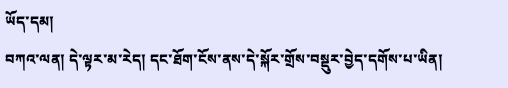ཡོད་དམ།
བཀའ་ལན། དེ་ལྟར་མ་རེད། དང་ཐོག་ངོས་ནས་དེ་སྐོར་གྲོས་བསྡུར་བྱེད་དགོས་པ་ཡིན།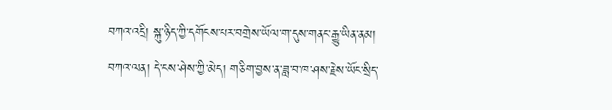བཀའ་འདྲི། སྐུ་ཉིད་ཀྱི་དགོངས་པར་བགྲེས་ཡོལ་ག་དུས་གནང་རྒྱུ་ཡིན་ནམ།
བཀའ་ལན། དེ་ངས་ཤེས་ཀྱི་མེད། གཅིག་བྱས་ན་ཟླ་བ་ཁ་ཤས་རྗེས་ཡོང་སྲིད་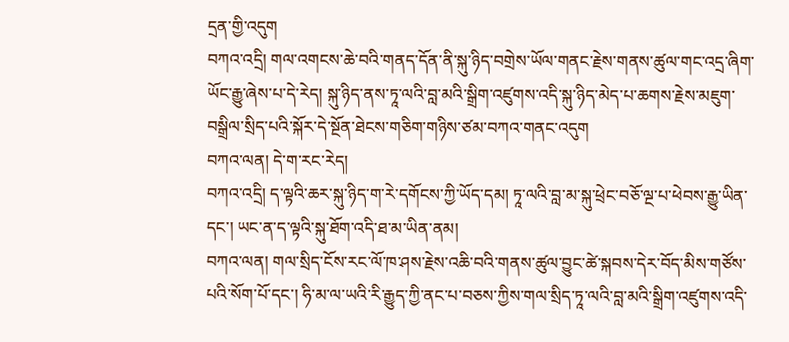དྲན་གྱི་འདུག
བཀའ་འདྲི། གལ་འགངས་ཆེ་བའི་གནད་དོན་ནི་སྐུ་ཉིད་བགྲེས་ཡོལ་གནང་རྗེས་གནས་ཚུལ་གང་འདྲ་ཞིག་ཡོང་རྒྱུ་ཞེས་པ་དེ་རེད། སྐུ་ཉིད་ནས་ཏཱ་ལའི་བླ་མའི་སྒྲིག་འཛུགས་འདི་སྐུ་ཉིད་མེད་པ་ཆགས་རྗེས་མཇུག་བསྒྲིལ་སྲིད་པའི་སྐོར་དེ་སྔོན་ཐེངས་གཅིག་གཉིས་ཙམ་བཀའ་གནང་འདུག
བཀའ་ལན། དེ་ག་རང་རེད།
བཀའ་འདྲི། ད་ལྟའི་ཆར་སྐུ་ཉིད་ག་རེ་དགོངས་ཀྱི་ཡོད་དམ། ཏཱ་ལའི་བླ་མ་སྐུ་ཕྲེང་བཅོ་ལྔ་པ་ཕེབས་རྒྱུ་ཡིན་དང་། ཡང་ན་ད་ལྟའི་སྐུ་ཐོག་འདི་ཐ་མ་ཡིན་ནམ།
བཀའ་ལན། གལ་སྲིད་ངོས་རང་ལོ་ཁ་ཤས་རྗེས་འཆི་བའི་གནས་ཚུལ་བྱུང་ཚེ་སྐབས་དེར་བོད་མིས་གཙོས་པའི་སོག་པོ་དང་། ཧི་མ་ལ་ཡའི་རི་རྒྱུད་ཀྱི་ནང་པ་བཅས་ཀྱིས་གལ་སྲིད་ཏཱ་ལའི་བླ་མའི་སྒྲིག་འཛུགས་འདི་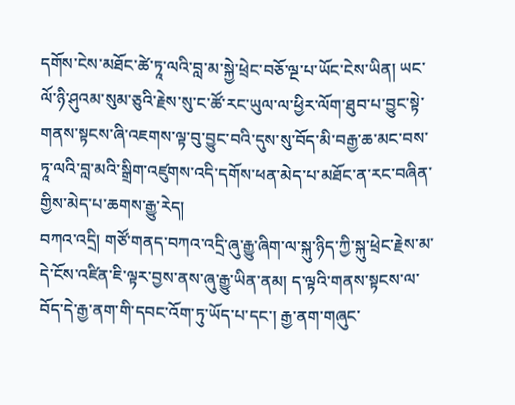དགོས་ངེས་མཐོང་ཚེ་ཏཱ་ལའི་བླ་མ་སྐྱེ་ཕྲེང་བཅོ་ལྔ་པ་ཡོང་ངེས་ཡིན། ཡང་ལོ་ཉི་ཤུའམ་སུམ་ཅུའི་རྗེས་སུ་ང་ཚོ་རང་ཡུལ་ལ་ཕྱིར་ལོག་ཐུབ་པ་བྱུང་སྟེ་གནས་སྟངས་ཞི་འཇགས་ལྟ་བུ་བྱུང་བའི་དུས་སུ་བོད་མི་བརྒྱ་ཆ་མང་བས་ཏཱ་ལའི་བླ་མའི་སྒྲིག་འཛུགས་འདི་དགོས་ཕན་མེད་པ་མཐོང་ན་རང་བཞིན་གྱིས་མེད་པ་ཆགས་རྒྱུ་རེད།
བཀའ་འདྲི། གཙོ་གནད་བཀའ་འདྲི་ཞུ་རྒྱུ་ཞིག་ལ་སྐུ་ཉིད་ཀྱི་སྐུ་ཕྲེང་རྗེས་མ་དེ་ངོས་འཛིན་ཇི་ལྟར་བྱས་ནས་ཞུ་རྒྱུ་ཡིན་ནམ། ད་ལྟའི་གནས་སྟངས་ལ་བོད་དེ་རྒྱ་ནག་གི་དབང་འོག་ཏུ་ཡོད་པ་དང་། རྒྱ་ནག་གཞུང་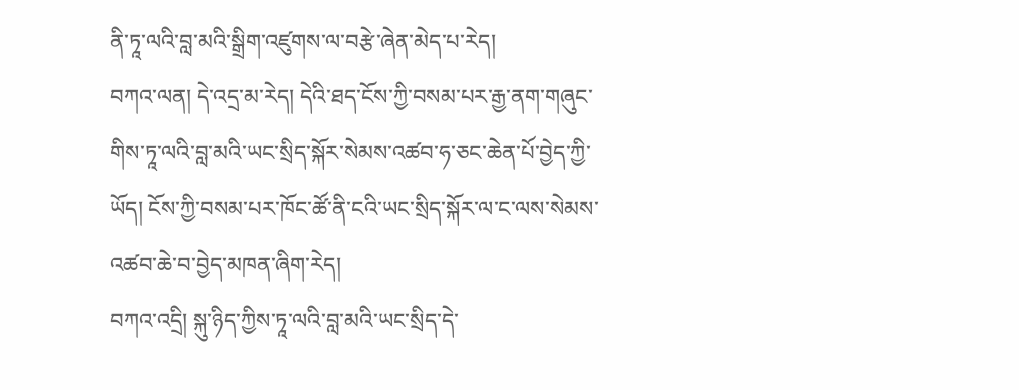ནི་ཏཱ་ལའི་བླ་མའི་སྒྲིག་འཛུགས་ལ་བརྩེ་ཞེན་མེད་པ་རེད།
བཀའ་ལན། དེ་འདྲ་མ་རེད། དེའི་ཐད་ངོས་ཀྱི་བསམ་པར་རྒྱ་ནག་གཞུང་གིས་ཏཱ་ལའི་བླ་མའི་ཡང་སྲིད་སྐོར་སེམས་འཚབ་ཧ་ཅང་ཆེན་པོ་བྱེད་ཀྱི་ཡོད། ངོས་ཀྱི་བསམ་པར་ཁོང་ཚོ་ནི་ངའི་ཡང་སྲིད་སྐོར་ལ་ང་ལས་སེམས་འཚབ་ཆེ་བ་བྱེད་མཁན་ཞིག་རེད།
བཀའ་འདྲི། སྐུ་ཉིད་ཀྱིས་ཏཱ་ལའི་བླ་མའི་ཡང་སྲིད་དེ་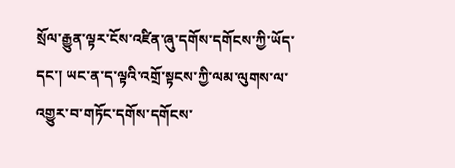སྲོལ་རྒྱུན་ལྟར་ངོས་འཛིན་ཞུ་དགོས་དགོངས་ཀྱི་ཡོད་དང་། ཡང་ན་ད་ལྟའི་འགྲོ་སྟངས་ཀྱི་ལམ་ལུགས་ལ་འགྱུར་བ་གཏོང་དགོས་དགོངས་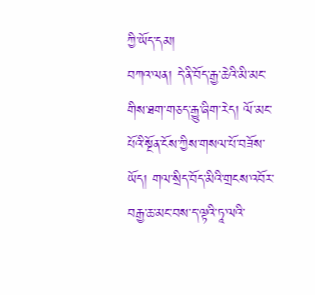ཀྱི་ཡོད་དམ།
བཀའ་ལན། དེ་ནི་བོད་རྒྱ་ཆེའི་མི་མང་གིས་ཐག་གཅད་རྒྱུ་ཞིག་རེད། ལོ་མང་པོའི་སྔོན་ངོས་ཀྱིས་གསལ་པོ་བཟོས་ཡོད། གལ་སྲིད་བོད་མིའི་གྲངས་འབོར་བརྒྱ་ཆ་མང་བས་ད་ལྟའི་ཏཱ་ལའི་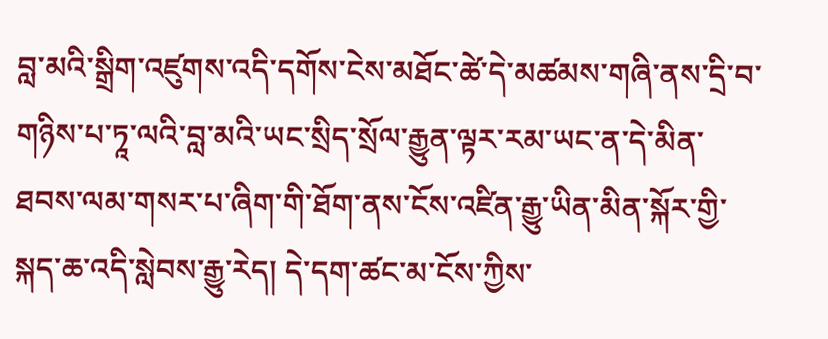བླ་མའི་སྒྲིག་འཛུགས་འདི་དགོས་ངེས་མཐོང་ཚེ་དེ་མཚམས་གཞི་ནས་དྲི་བ་གཉིས་པ་ཏཱ་ལའི་བླ་མའི་ཡང་སྲིད་སྲོལ་རྒྱུན་ལྟར་རམ་ཡང་ན་དེ་མིན་ཐབས་ལམ་གསར་པ་ཞིག་གི་ཐོག་ནས་ངོས་འཛིན་རྒྱུ་ཡིན་མིན་སྐོར་གྱི་སྐད་ཆ་འདི་སླེབས་རྒྱུ་རེད། དེ་དག་ཚང་མ་ངོས་ཀྱིས་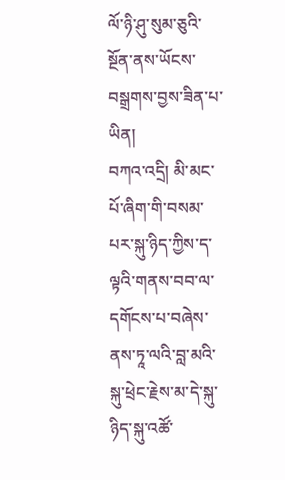ལོ་ཉི་ཤུ་སུམ་ཅུའི་སྔོན་ནས་ཡོངས་བསྒྲགས་བྱས་ཟིན་པ་ཡིན།
བཀའ་འདྲི། མི་མང་པོ་ཞིག་གི་བསམ་པར་སྐུ་ཉིད་ཀྱིས་ད་ལྟའི་གནས་བབ་ལ་དགོངས་པ་བཞེས་ནས་ཏཱ་ལའི་བླ་མའི་སྐུ་ཕྲེང་རྗེས་མ་དེ་སྐུ་ཉིད་སྐུ་འཚོ་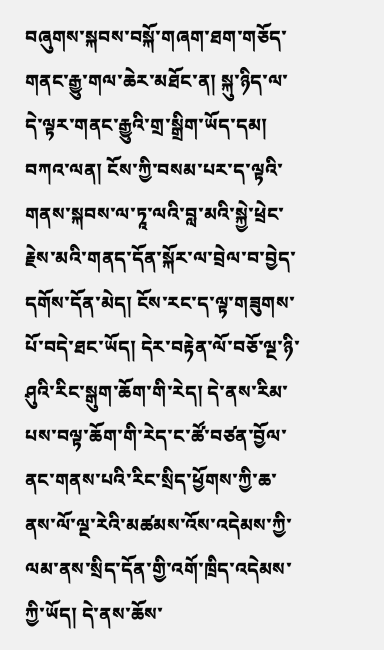བཞུགས་སྐབས་བསྐོ་གཞག་ཐག་གཅོད་གནང་རྒྱུ་གལ་ཆེར་མཐོང་ན། སྐུ་ཉིད་ལ་དེ་ལྟར་གནང་རྒྱུའི་གྲ་སྒྲིག་ཡོད་དམ།
བཀའ་ལན། ངོས་ཀྱི་བསམ་པར་ད་ལྟའི་གནས་སྐབས་ལ་ཏཱ་ལའི་བླ་མའི་སྐྱེ་ཕྲེང་རྗེས་མའི་གནད་དོན་སྐོར་ལ་བྲེལ་བ་བྱེད་དགོས་དོན་མེད། ངོས་རང་ད་ལྟ་གཟུགས་པོ་བདེ་ཐང་ཡོད། དེར་བརྟེན་ལོ་བཅོ་ལྔ་ཉི་ཤུའི་རིང་སྒུག་ཆོག་གི་རེད། དེ་ནས་རིམ་པས་བལྟ་ཆོག་གི་རེད་ང་ཚོ་བཙན་བྱོལ་ནང་གནས་པའི་རིང་སྲིད་ཕྱོགས་ཀྱི་ཆ་ནས་ལོ་ལྔ་རེའི་མཚམས་འོས་འདེམས་ཀྱི་ལམ་ནས་སྲིད་དོན་གྱི་འགོ་ཁྲིད་འདེམས་ཀྱི་ཡོད། དེ་ནས་ཆོས་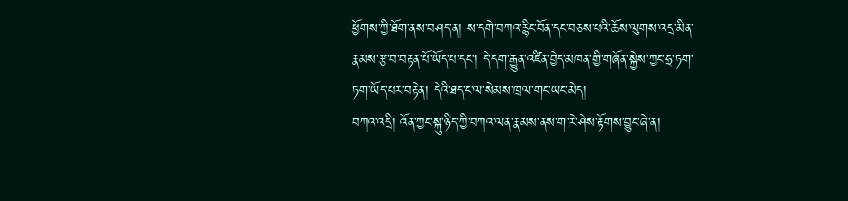ཕྱོགས་ཀྱི་ཐོག་ནས་བཤད་ན། ས་དགེ་བཀའ་རྙིང་བོན་དང་བཅས་པའི་ཆོས་ལུགས་འདྲ་མིན་རྣམས་རྩ་བ་བརྟན་པོ་ཡོད་པ་དང་། དེ་དག་རྒྱུན་འཛིན་བྱེད་མཁན་གྱི་གཞོན་སྐྱེས་ཀྱང་ཧྲ་ཏག་ཏག་ཡོད་པར་བརྟེན། དེའི་ཐད་ང་ལ་སེམས་ཁྲལ་གང་ཡང་མེད།
བཀའ་འདྲི། འོན་ཀྱང་སྐུ་ཉིད་ཀྱི་བཀའ་ལན་རྣམས་ནས་ག་རེ་ཤེས་རྟོགས་བྱུང་ཞེ་ན།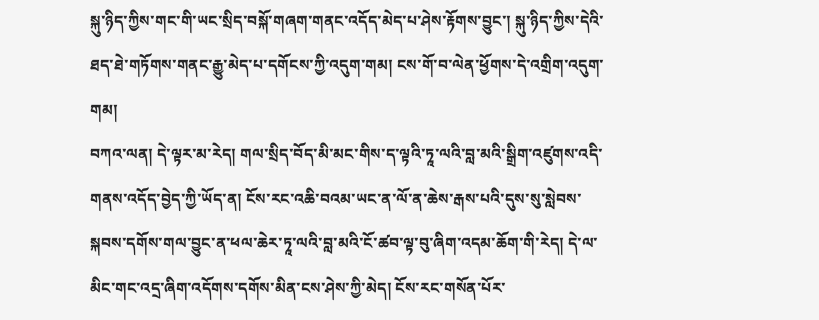སྐུ་ཉིད་ཀྱིས་གང་གི་ཡང་སྲིད་བསྐོ་གཞག་གནང་འདོད་མེད་པ་ཤེས་རྟོགས་བྱུང་། སྐུ་ཉིད་ཀྱིས་དེའི་ཐད་ཐེ་གཏོགས་གནང་རྒྱུ་མེད་པ་དགོངས་ཀྱི་འདུག་གམ། ངས་གོ་བ་ལེན་ཕྱོགས་དེ་འགྲིག་འདུག་གམ།
བཀའ་ལན། དེ་ལྟར་མ་རེད། གལ་སྲིད་བོད་མི་མང་གིས་ད་ལྟའི་ཏཱ་ལའི་བླ་མའི་སྒྲིག་འཛུགས་འདི་གནས་འདོད་བྱེད་ཀྱི་ཡོད་ན། ངོས་རང་འཆི་བའམ་ཡང་ན་ལོ་ན་ཆེས་རྒས་པའི་དུས་སུ་སླེབས་སྐབས་དགོས་གལ་བྱུང་ན་ཕལ་ཆེར་ཏཱ་ལའི་བླ་མའི་ངོ་ཚབ་ལྟ་བུ་ཞིག་འདམ་ཆོག་གི་རེད། དེ་ལ་མིང་གང་འདྲ་ཞིག་འདོགས་དགོས་མིན་ངས་ཤེས་ཀྱི་མེད། ངོས་རང་གསོན་པོར་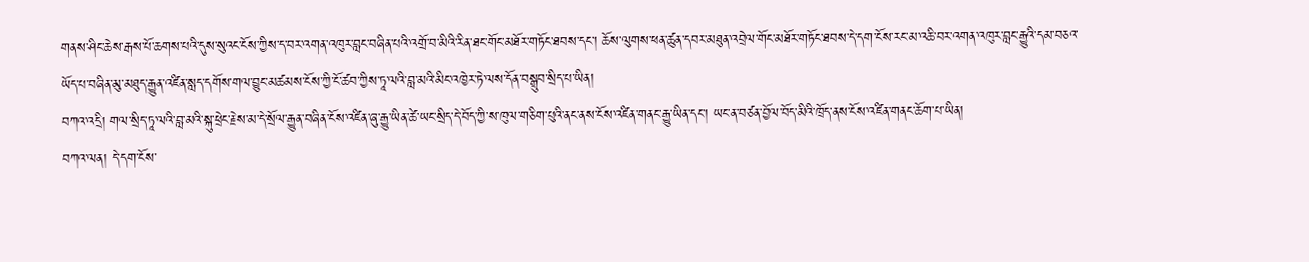གནས་ཤིང་ཆེས་རྒས་པོ་ཆགས་པའི་དུས་སུའང་ངོས་ཀྱིས་ད་བར་འགན་འཁུར་བླང་བཞིན་པའི་འགྲོ་བ་མིའི་རིན་ཐང་གོང་མཐོར་གཏོང་ཐབས་དང་། ཆོས་ལུགས་ཕན་ཚུན་དབར་མཐུན་འབྲེལ་གོང་མཐོར་གཏོང་ཐབས་དེ་དག་ངོས་རང་མ་འཆི་བར་འགན་འཁུར་བླང་རྒྱུའི་དམ་བཅའ་ཡོད་པ་བཞིན་མུ་མཐུད་རྒྱུན་འཛིན་སླད་དགོས་གལ་བྱུང་མཚམས་ངོས་ཀྱི་ངོ་ཚབ་ཀྱིས་ཏཱ་ལའི་བླ་མའི་མིང་འཁྱེར་ཏེ་ལས་དོན་བསྒྲུབ་སྲིད་པ་ཡིན།
བཀའ་འདྲི། གལ་སྲིད་ཏཱ་ལའི་བླ་མའི་སྐུ་ཕྲེང་རྗེས་མ་དེ་སྲོལ་རྒྱུན་བཞིན་ངོས་འཛིན་ཞུ་རྒྱུ་ཡིན་ཚེ་ཡང་སྲིད་དེ་བོད་ཀྱི་ས་ཁུལ་གཅིག་པུའི་ནང་ནས་ངོས་འཛིན་གནང་རྒྱུ་ཡིན་དང་། ཡང་ན་བཙན་བྱོལ་བོད་མིའི་ཁྲོད་ནས་ངོས་འཛིན་གནང་ཆོག་པ་ཡིན།
བཀའ་ལན། དེ་དག་ངོས་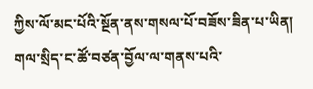ཀྱིས་ལོ་མང་པོའི་སྔོན་ནས་གསལ་པོ་བཟོས་ཟིན་པ་ཡིན། གལ་སྲིད་ང་ཚོ་བཙན་བྱོལ་ལ་གནས་པའི་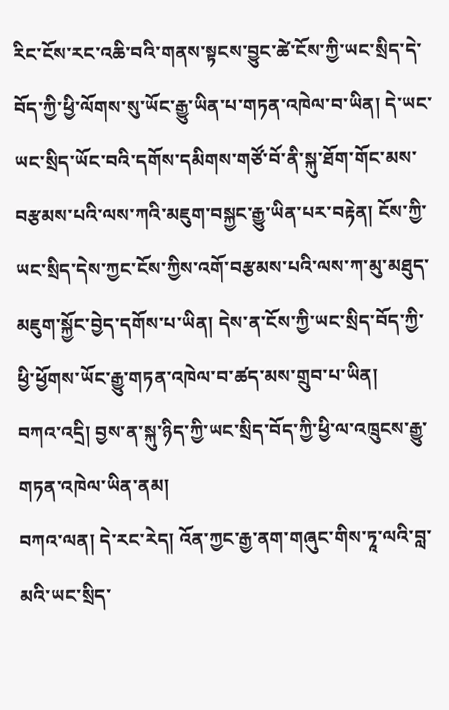རིང་ངོས་རང་འཆི་བའི་གནས་སྟངས་བྱུང་ཚེ་ངོས་ཀྱི་ཡང་སྲིད་དེ་བོད་ཀྱི་ཕྱི་ལོགས་སུ་ཡོང་རྒྱུ་ཡིན་པ་གཏན་འཁེལ་བ་ཡིན། དེ་ཡང་ཡང་སྲིད་ཡོང་བའི་དགོས་དམིགས་གཙོ་བོ་ནི་སྐུ་ཐོག་གོང་མས་བརྩམས་པའི་ལས་ཀའི་མཇུག་བསྐྱང་རྒྱུ་ཡིན་པར་བརྟེན། ངོས་ཀྱི་ཡང་སྲིད་དེས་ཀྱང་ངོས་ཀྱིས་འགོ་བརྩམས་པའི་ལས་ཀ་མུ་མཐུད་མཇུག་སྐྱོང་བྱེད་དགོས་པ་ཡིན། དེས་ན་ངོས་ཀྱི་ཡང་སྲིད་བོད་ཀྱི་ཕྱི་ཕྱོགས་ཡོང་རྒྱུ་གཏན་འཁེལ་བ་ཚད་མས་གྲུབ་པ་ཡིན།
བཀའ་འདྲི། བྱས་ན་སྐུ་ཉིད་ཀྱི་ཡང་སྲིད་བོད་ཀྱི་ཕྱི་ལ་འཁྲུངས་རྒྱུ་གཏན་འཁེལ་ཡིན་ནམ།
བཀའ་ལན། དེ་རང་རེད། འོན་ཀྱང་རྒྱ་ནག་གཞུང་གིས་ཏཱ་ལའི་བླ་མའི་ཡང་སྲིད་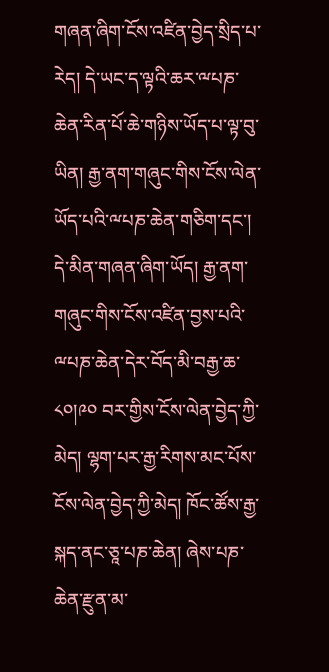གཞན་ཞིག་ངོས་འཛིན་བྱེད་སྲིད་པ་རེད། དེ་ཡང་ད་ལྟའི་ཆར་ྋཔཎ་ཆེན་རིན་པོ་ཆེ་གཉིས་ཡོད་པ་ལྟ་བུ་ཡིན། རྒྱ་ནག་གཞུང་གིས་ངོས་ལེན་ཡོད་པའི་ྋཔཎ་ཆེན་གཅིག་དང་། དེ་མིན་གཞན་ཞིག་ཡོད། རྒྱ་ནག་གཞུང་གིས་ངོས་འཛིན་བྱས་པའི་ྋཔཎ་ཆེན་དེར་བོད་མི་བརྒྱ་ཆ་ ༨༠།༩༠ བར་གྱིས་ངོས་ལེན་བྱེད་ཀྱི་མེད། ལྷག་པར་རྒྱ་རིགས་མང་པོས་ངོས་ལེན་བྱེད་ཀྱི་མེད། ཁོང་ཚོས་རྒྱ་སྐད་ནང་ཅཱ་པཎ་ཆེན། ཞེས་པཎ་ཆེན་རྫུན་མ་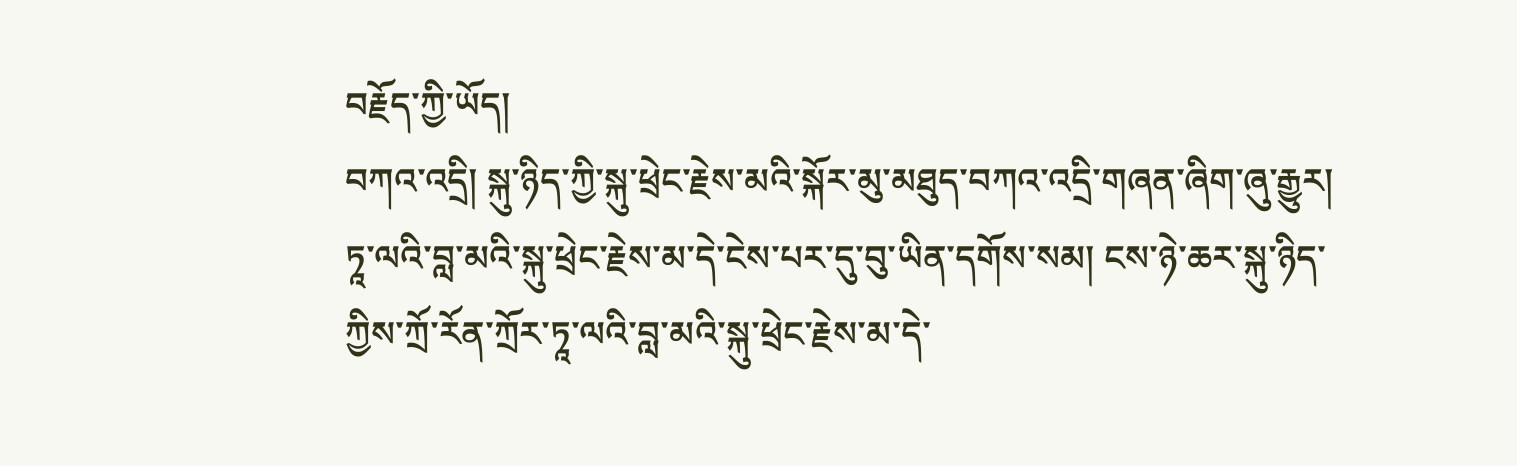བརྗོད་ཀྱི་ཡོད།
བཀའ་འདྲི། སྐུ་ཉིད་ཀྱི་སྐུ་ཕྲེང་རྗེས་མའི་སྐོར་མུ་མཐུད་བཀའ་འདྲི་གཞན་ཞིག་ཞུ་རྒྱུར། ཏཱ་ལའི་བླ་མའི་སྐུ་ཕྲེང་རྗེས་མ་དེ་ངེས་པར་དུ་བུ་ཡིན་དགོས་སམ། ངས་ཉེ་ཆར་སྐུ་ཉིད་ཀྱིས་ཀྲོ་རོན་ཀྲོར་ཏཱ་ལའི་བླ་མའི་སྐུ་ཕྲེང་རྗེས་མ་དེ་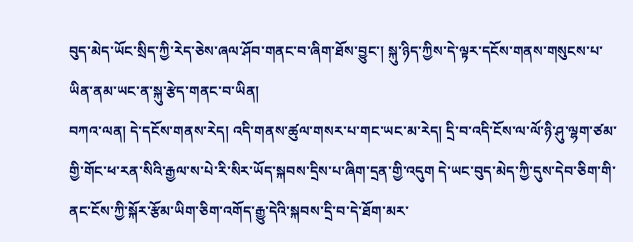བུད་མེད་ཡོང་སྲིད་ཀྱི་རེད་ཅེས་ཞལ་ཤོབ་གནང་བ་ཞིག་ཐོས་བྱུང་། སྐུ་ཉིད་ཀྱིས་དེ་ལྟར་དངོས་གནས་གསུངས་པ་ཡིན་ནམ་ཡང་ན་སྐུ་རྩེད་གནང་བ་ཡིན།
བཀའ་ལན། དེ་དངོས་གནས་རེད། འདི་གནས་ཚུལ་གསར་པ་གང་ཡང་མ་རེད། དྲི་བ་འདི་ངོས་ལ་ལོ་ཉི་ཤུ་ལྷག་ཙམ་གྱི་གོང་ཕ་རན་སིའི་རྒྱལ་ས་པེ་རི་སིར་ཡོད་སྐབས་དྲིས་པ་ཞིག་དྲན་གྱི་འདུག དེ་ཡང་བུད་མེད་ཀྱི་དུས་དེབ་ཅིག་གི་ནང་ངོས་ཀྱི་སྐོར་རྩོམ་ཡིག་ཅིག་འགོད་རྒྱུ་དེའི་སྐབས་དྲི་བ་དེ་ཐོག་མར་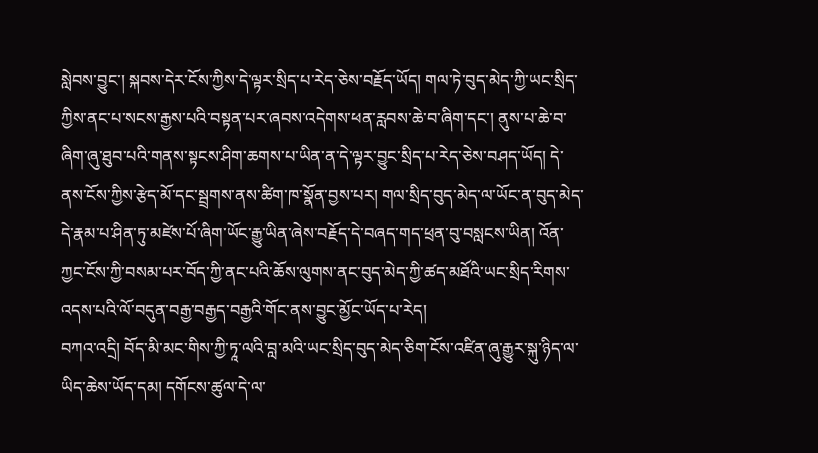སླེབས་བྱུང་། སྐབས་དེར་ངོས་ཀྱིས་དེ་ལྟར་སྲིད་པ་རེད་ཅེས་བརྗོད་ཡོད། གལ་ཏེ་བུད་མེད་ཀྱི་ཡང་སྲིད་ཀྱིས་ནང་པ་སངས་རྒྱས་པའི་བསྟན་པར་ཞབས་འདེགས་ཕན་རླབས་ཆེ་བ་ཞིག་དང་། ནུས་པ་ཆེ་བ་ཞིག་ཞུ་ཐུབ་པའི་གནས་སྟངས་ཤིག་ཆགས་པ་ཡིན་ན་དེ་ལྟར་བྱུང་སྲིད་པ་རེད་ཅེས་བཤད་ཡོད། དེ་ནས་ངོས་ཀྱིས་རྩེད་མོ་དང་སྦྲགས་ནས་ཚིག་ཁ་སྣོན་བྱས་པར། གལ་སྲིད་བུད་མེད་ལ་ཡོང་ན་བུད་མེད་དེ་རྣམ་པ་ཤིན་ཏུ་མཛེས་པོ་ཞིག་ཡོང་རྒྱུ་ཡིན་ཞེས་བརྗོད་དེ་བཞད་གད་ཕྲན་བུ་བསླངས་ཡིན། འོན་ཀྱང་ངོས་ཀྱི་བསམ་པར་བོད་ཀྱི་ནང་པའི་ཆོས་ལུགས་ནང་བུད་མེད་ཀྱི་ཚད་མཐོའི་ཡང་སྲིད་རིགས་འདས་པའི་ལོ་བདུན་བརྒྱ་བརྒྱད་བརྒྱའི་གོང་ནས་བྱུང་མྱོང་ཡོད་པ་རེད།
བཀའ་འདྲི། བོད་མི་མང་གིས་ཀྱི་ཏཱ་ལའི་བླ་མའི་ཡང་སྲིད་བུད་མེད་ཅིག་ངོས་འཛིན་ཞུ་རྒྱུར་སྐུ་ཉིད་ལ་ཡིད་ཆེས་ཡོད་དམ། དགོངས་ཚུལ་དེ་ལ་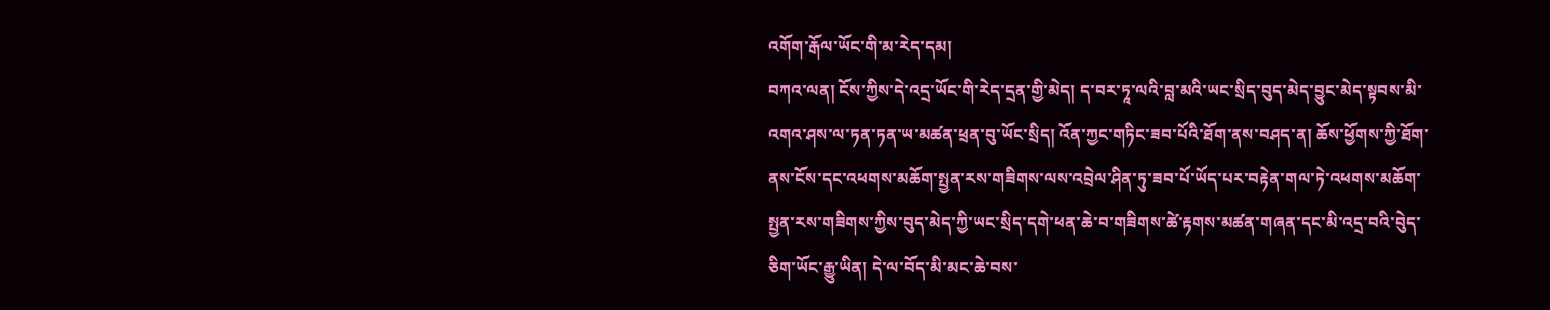འགོག་རྒོལ་ཡོང་གི་མ་རེད་དམ།
བཀའ་ལན། ངོས་ཀྱིས་དེ་འདྲ་ཡོང་གི་རེད་དྲན་གྱི་མེད། ད་བར་ཏཱ་ལའི་བླ་མའི་ཡང་སྲིད་བུད་མེད་བྱུང་མེད་སྟབས་མི་འགའ་ཤས་ལ་ཏན་ཏན་ཡ་མཚན་ཕྲན་བུ་ཡོང་སྲིད། འོན་ཀྱང་གཏིང་ཟབ་པོའི་ཐོག་ནས་བཤད་ན། ཆོས་ཕྱོགས་ཀྱི་ཐོག་ནས་ངོས་དང་འཕགས་མཆོག་སྤྱན་རས་གཟིགས་ལས་འབྲེལ་ཤིན་ཏུ་ཟབ་པོ་ཡོད་པར་བརྟེན་གལ་ཏེ་འཕགས་མཆོག་སྤྱན་རས་གཟིགས་ཀྱིས་བུད་མེད་ཀྱི་ཡང་སྲིད་དགེ་ཕན་ཆེ་བ་གཟིགས་ཚེ་རྟགས་མཚན་གཞན་དང་མི་འདྲ་བའི་བེུད་ཅིག་ཡོང་རྒྱུ་ཡིན། དེ་ལ་བོད་མི་མང་ཆེ་བས་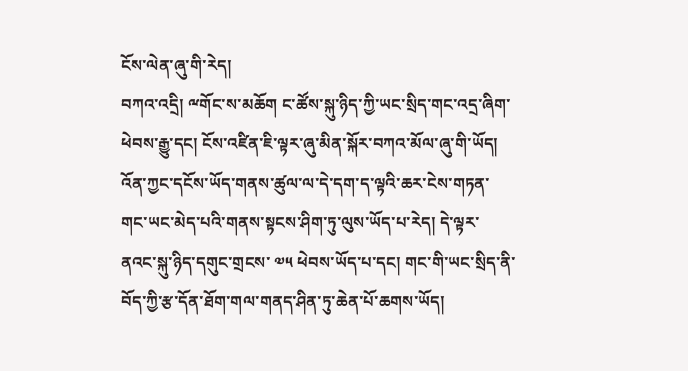ངོས་ལེན་ཞུ་གི་རེད།
བཀའ་འདྲི། ྋགོང་ས་མཆོག ང་ཚོས་སྐུ་ཉིད་ཀྱི་ཡང་སྲིད་གང་འདྲ་ཞིག་ཕེབས་རྒྱུ་དང། ངོས་འཛིན་ཇི་ལྟར་ཞུ་མིན་སྐོར་བཀའ་མོལ་ཞུ་གི་ཡོད། འོན་ཀྱང་དངོས་ཡོད་གནས་ཚུལ་ལ་དེ་དག་ད་ལྟའི་ཆར་ངེས་གཏན་གང་ཡང་མེད་པའི་གནས་སྟངས་ཤིག་ཏུ་ལུས་ཡོད་པ་རེད། དེ་ལྟར་ནའང་སྐུ་ཉིད་དགུང་གྲངས་ ༧༥ ཕེབས་ཡོད་པ་དང། གང་གི་ཡང་སྲིད་ནི་བོད་ཀྱི་རྩ་དོན་ཐོག་གལ་གནད་ཤིན་ཏུ་ཆེན་པོ་ཆགས་ཡོད།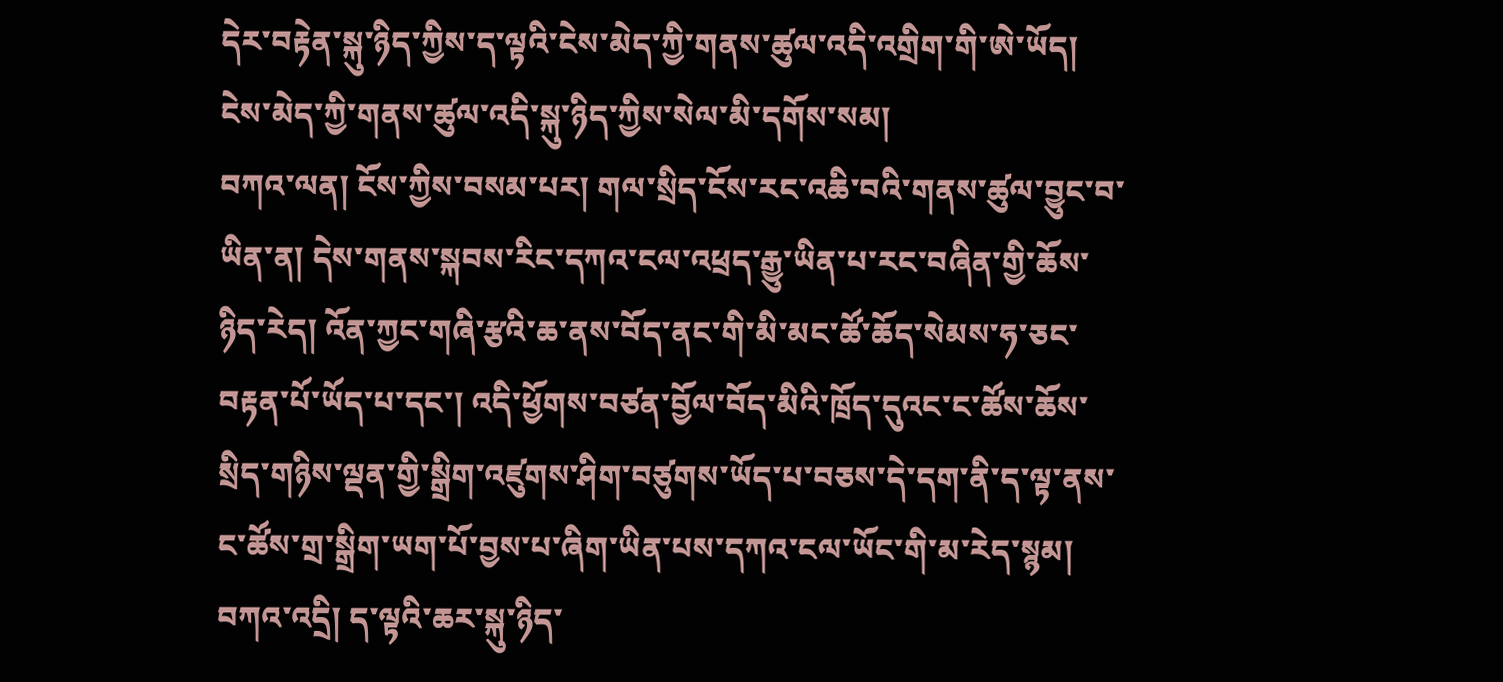དེར་བརྟེན་སྐུ་ཉིད་ཀྱིས་ད་ལྟའི་ངེས་མེད་ཀྱི་གནས་ཚུལ་འདི་འགྲིག་གི་ཨེ་ཡོད། ངེས་མེད་ཀྱི་གནས་ཚུལ་འདི་སྐུ་ཉིད་ཀྱིས་སེལ་མི་དགོས་སམ།
བཀའ་ལན། ངོས་ཀྱིས་བསམ་པར། གལ་སྲིད་ངོས་རང་འཆི་བའི་གནས་ཚུལ་བྱུང་བ་ཡིན་ན། དེས་གནས་སྐབས་རིང་དཀའ་ངལ་འཕྲད་རྒྱུ་ཡིན་པ་རང་བཞིན་གྱི་ཆོས་ཉིད་རེད། འོན་ཀྱང་གཞི་རྩའི་ཆ་ནས་བོད་ནང་གི་མི་མང་ཚོ་ཆོད་སེམས་ཧ་ཅང་བརྟན་པོ་ཡོད་པ་དང་། འདི་ཕྱོགས་བཙན་བྱོལ་བོད་མིའི་ཁྲོད་དུའང་ང་ཚོས་ཆོས་སྲིད་གཉིས་ལྡན་གྱི་སྒྲིག་འཛུགས་ཤིག་བཙུགས་ཡོད་པ་བཅས་དེ་དག་ནི་ད་ལྟ་ནས་ང་ཚོས་གྲ་སྒྲིག་ཡག་པོ་བྱས་པ་ཞིག་ཡིན་པས་དཀའ་ངལ་ཡོང་གི་མ་རེད་སྙམ།
བཀའ་འདྲི། ད་ལྟའི་ཆར་སྐུ་ཉིད་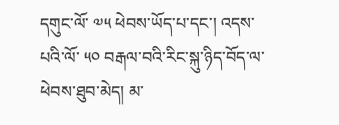དགུང་ལོ་ ༧༥ ཕེབས་ཡོད་པ་དང་། འདས་པའི་ལོ་ ༥༠ བརྒལ་བའི་རིང་སྐུ་ཉིད་བོད་ལ་ཕེབས་ཐུབ་མེད། མ་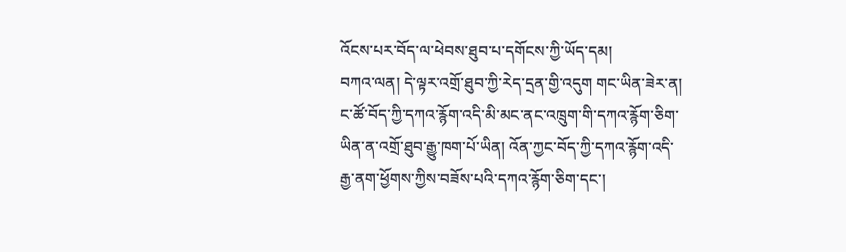འོངས་པར་བོད་ལ་ཕེབས་ཐུབ་པ་དགོངས་ཀྱི་ཡོད་དམ།
བཀའ་ལན། དེ་ལྟར་འགྲོ་ཐུབ་ཀྱི་རེད་དྲན་གྱི་འདུག གང་ཡིན་ཟེར་ན། ང་ཚོ་བོད་ཀྱི་དཀའ་རྙོག་འདི་མི་མང་ནང་འཁྲུག་གི་དཀའ་རྙོག་ཅིག་ཡིན་ན་འགྲོ་ཐུབ་རྒྱུ་ཁག་པོ་ཡིན། འོན་ཀྱང་བོད་ཀྱི་དཀའ་རྙོག་འདི་རྒྱ་ནག་ཕྱོགས་ཀྱིས་བཟོས་པའི་དཀའ་རྙོག་ཅིག་དང་།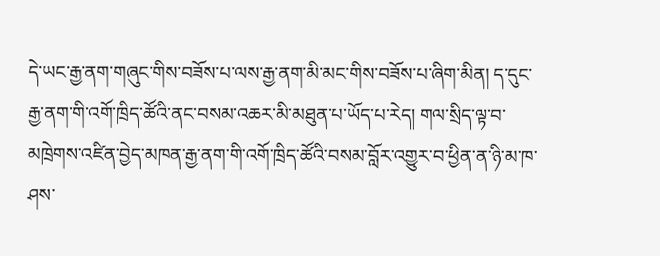དེ་ཡང་རྒྱ་ནག་གཞུང་གིས་བཟོས་པ་ལས་རྒྱ་ནག་མི་མང་གིས་བཟོས་པ་ཞིག་མིན། ད་དུང་རྒྱ་ནག་གི་འགོ་ཁྲིད་ཚོའི་ནང་བསམ་འཆར་མི་མཐུན་པ་ཡོད་པ་རེད། གལ་སྲིད་ལྟ་བ་མཁྲེགས་འཛིན་བྱེད་མཁན་རྒྱ་ནག་གི་འགོ་ཁྲིད་ཚོའི་བསམ་བློར་འགྱུར་བ་ཕྱིན་ན་ཉི་མ་ཁ་ཤས་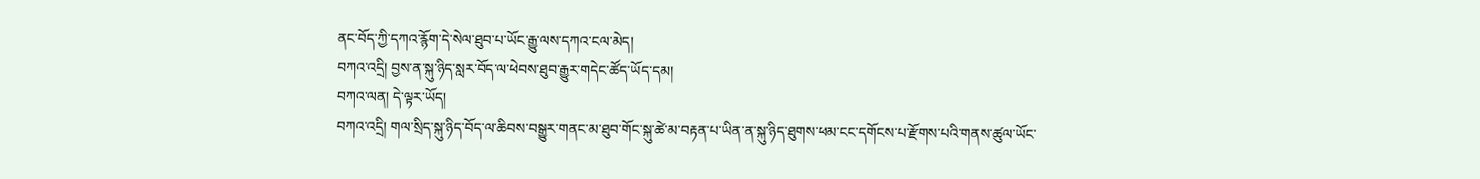ནང་བོད་ཀྱི་དཀའ་རྙོག་དེ་སེལ་ཐུབ་པ་ཡོང་རྒྱུ་ལས་དཀའ་ངལ་མེད།
བཀའ་འདྲི། བྱས་ན་སྐུ་ཉིད་སླར་བོད་ལ་ཕེབས་ཐུབ་རྒྱུར་གདེང་ཚོད་ཡོད་དམ།
བཀའ་ལན། དེ་ལྟར་ཡོད།
བཀའ་འདྲི། གལ་སྲིད་སྐུ་ཉིད་བོད་ལ་ཆིབས་བསྒྱུར་གནང་མ་ཐུབ་གོང་སྐུ་ཚེ་མ་བརྟན་པ་ཡིན་ན་སྐུ་ཉིད་ཐུགས་ཕམ་ངང་དགོངས་པ་རྫོགས་པའི་གནས་ཚུལ་ཡོང་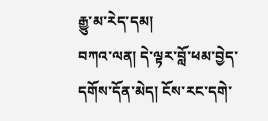རྒྱུ་མ་རེད་དམ།
བཀའ་ལན། དེ་ལྟར་བློ་ཕམ་བྱེད་དགོས་དོན་མེད། ངོས་རང་དགེ་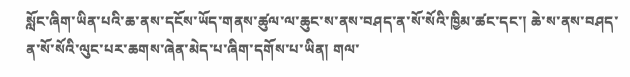སློང་ཞིག་ཡིན་པའི་ཆ་ནས་དངོས་ཡོད་གནས་ཚུལ་ལ་ཆུང་ས་ནས་བཤད་ན་སོ་སོའི་ཁྱིམ་ཚང་དང་། ཆེ་ས་ནས་བཤད་ན་སོ་སོའི་ལུང་པར་ཆགས་ཞེན་མེད་པ་ཞིག་དགོས་པ་ཡིན། གལ་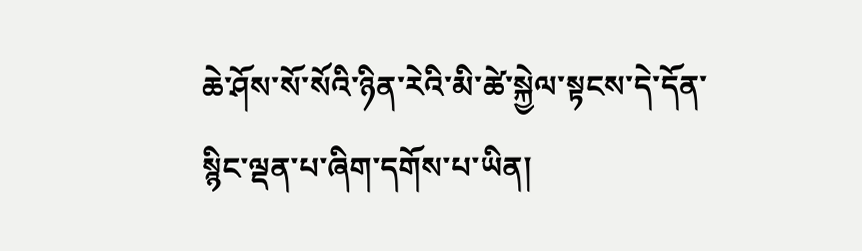ཆེ་ཤོས་སོ་སོའི་ཉིན་རེའི་མི་ཚེ་སྐྱེལ་སྟངས་དེ་དོན་སྙིང་ལྡན་པ་ཞིག་དགོས་པ་ཡིན།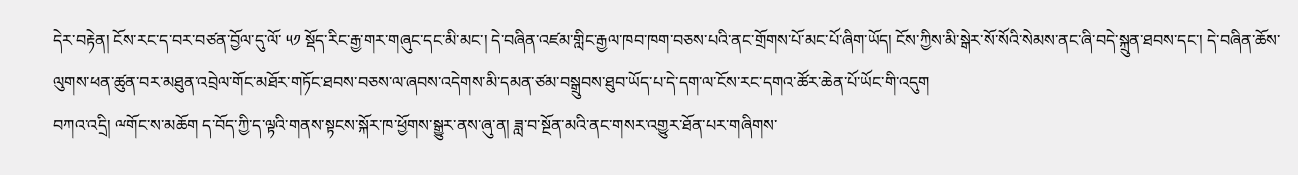དེར་བརྟེན། ངོས་རང་ད་བར་བཙན་བྱོལ་དུ་ལོ་ ༥༡ སྡོད་རིང་རྒྱ་གར་གཞུང་དང་མི་མང་། དེ་བཞིན་འཛམ་གླིང་རྒྱལ་ཁབ་ཁག་བཅས་པའི་ནང་གྲོགས་པོ་མང་པོ་ཞིག་ཡོད། ངོས་ཀྱིས་མི་སྒེར་སོ་སོའི་སེམས་ནང་ཞི་བདེ་སྐྲུན་ཐབས་དང་། དེ་བཞིན་ཆོས་ལུགས་ཕན་ཚུན་བར་མཐུན་འབྲེལ་གོང་མཐོར་གཏོང་ཐབས་བཅས་ལ་ཞབས་འདེགས་མི་དམན་ཙམ་བསྒྲུབས་ཐུབ་ཡོད་པ་དེ་དག་ལ་ངོས་རང་དགའ་ཚོར་ཆེན་པོ་ཡོང་གི་འདུག
བཀའ་འདྲི། ྋགོང་ས་མཆོག ད་བོད་ཀྱི་ད་ལྟའི་གནས་སྟངས་སྐོར་ཁ་ཕྱོགས་སྒྱུར་ནས་ཞུ་ན། ཟླ་བ་སྔོན་མའི་ནང་གསར་འགྱུར་ཐོན་པར་གཞིགས་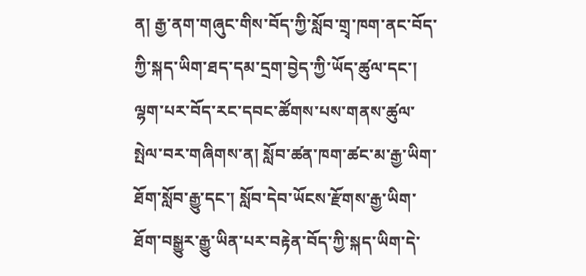ན། རྒྱ་ནག་གཞུང་གིས་བོད་ཀྱི་སློབ་གྲྭ་ཁག་ནང་བོད་ཀྱི་སྐད་ཡིག་ཐད་དམ་དྲག་བྱེད་ཀྱི་ཡོད་ཚུལ་དང་། ལྷག་པར་བོད་རང་དབང་ཚོགས་པས་གནས་ཚུལ་སྤེལ་བར་གཞིགས་ན། སློབ་ཚན་ཁག་ཚང་མ་རྒྱ་ཡིག་ཐོག་སློབ་རྒྱུ་དང་། སློབ་དེབ་ཡོངས་རྫོགས་རྒྱ་ཡིག་ཐོག་བསྒྱུར་རྒྱུ་ཡིན་པར་བརྟེན་བོད་ཀྱི་སྐད་ཡིག་དེ་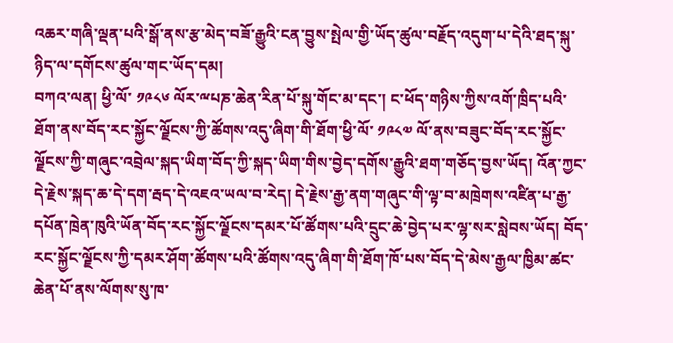འཆར་གཞི་ལྡན་པའི་སྒོ་ནས་རྩ་མེད་བཟོ་རྒྱུའི་ངན་བྱུས་སྤེལ་གྱི་ཡོད་ཚུལ་བརྗོད་འདུག་པ་དེའི་ཐད་སྐུ་ཉིད་ལ་དགོངས་ཚུལ་གང་ཡོད་དམ།
བཀའ་ལན། ཕྱི་ལོ་ ༡༩༨༦ ལོར་ྋཔཎ་ཆེན་རིན་པོ་སྐུ་གོང་མ་དང་། ང་ཕོད་གཉིས་ཀྱིས་འགོ་ཁྲིད་པའི་ཐོག་ནས་བོད་རང་སྐྱོང་ལྗོངས་ཀྱི་ཚོགས་འདུ་ཞིག་གི་ཐོག་ཕྱི་ལོ་ ༡༩༨༧ ལོ་ནས་བཟུང་བོད་རང་སྐྱོང་ལྗོངས་ཀྱི་གཞུང་འབྲེལ་སྐད་ཡིག་བོད་ཀྱི་སྐད་ཡིག་གིས་བྱེད་དགོས་རྒྱུའི་ཐག་གཅོད་བྱས་ཡོད། འོན་ཀྱང་དེ་རྗེས་སྐད་ཆ་དེ་དག་རྦད་དེ་འཇའ་ཡལ་བ་རེད། དེ་རྗེས་རྒྱ་ནག་གཞུང་གི་ལྟ་བ་མཁྲེགས་འཛིན་པ་རྒྱ་དཔོན་ཁྲེན་ཁུའི་ཡོན་བོད་རང་སྐྱོང་ལྗོངས་དམར་པོ་ཚོགས་པའི་དྲུང་ཆེ་བྱེད་པར་ལྷ་སར་སླེབས་ཡོད། བོད་རང་སྐྱོང་ལྗོངས་ཀྱི་དམར་ཤོག་ཚོགས་པའི་ཚོགས་འདུ་ཞིག་གི་ཐོག་ཁོ་པས་བོད་དེ་མེས་རྒྱལ་ཁྱིམ་ཚང་ཆེན་པོ་ནས་ལོགས་སུ་ཁ་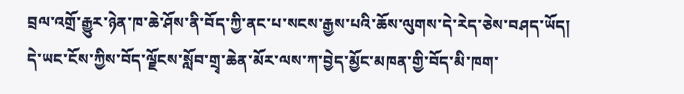བྲལ་འགྲོ་རྒྱུར་ཉེན་ཁ་ཆེ་ཤོས་ནི་བོད་ཀྱི་ནང་པ་སངས་རྒྱས་པའི་ཆོས་ལུགས་དེ་རེད་ཅེས་བཤད་ཡོད། དེ་ཡང་ངོས་ཀྱིས་བོད་ལྗོངས་སློབ་གྲྭ་ཆེན་མོར་ལས་ཀ་བྱེད་མྱོང་མཁན་གྱི་བོད་མི་ཁག་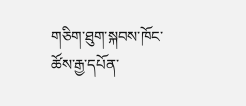གཅིག་ཐུག་སྐབས་ཁོང་ཚོས་རྒྱ་དཔོན་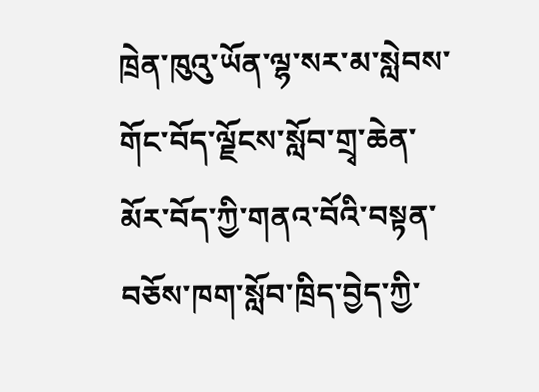ཁྲེན་ཁུའུ་ཡོན་ལྷ་སར་མ་སླེབས་གོང་བོད་ལྗོངས་སློབ་གྲྭ་ཆེན་མོར་བོད་ཀྱི་གནའ་བོའི་བསྟན་བཅོས་ཁག་སློབ་ཁྲིད་བྱེད་ཀྱི་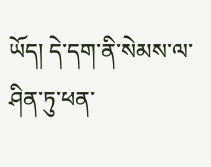ཡོད། དེ་དག་ནི་སེམས་ལ་ཤིན་ཏུ་ཕན་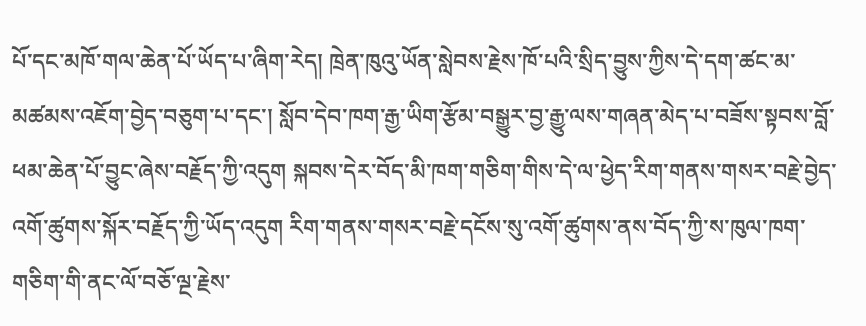པོ་དང་མཁོ་གལ་ཆེན་པོ་ཡོད་པ་ཞིག་རེད། ཁྲེན་ཁུའུ་ཡོན་སླེབས་རྗེས་ཁོ་པའི་སྲིད་བྱུས་ཀྱིས་དེ་དག་ཚང་མ་མཚམས་འཇོག་བྱེད་བཅུག་པ་དང་། སློབ་དེབ་ཁག་རྒྱ་ཡིག་རྩོམ་བསྒྱུར་བྱ་རྒྱུ་ལས་གཞན་མེད་པ་བཟོས་སྟབས་བློ་ཕམ་ཆེན་པོ་བྱུང་ཞེས་བརྗོད་ཀྱི་འདུག སྐབས་དེར་བོད་མི་ཁག་གཅིག་གིས་དེ་ལ་ཕྱེད་རིག་གནས་གསར་བརྗེ་བྱེད་འགོ་ཚུགས་སྐོར་བརྗོད་ཀྱི་ཡོད་འདུག རིག་གནས་གསར་བརྗེ་དངོས་སུ་འགོ་ཚུགས་ནས་བོད་ཀྱི་ས་ཁུལ་ཁག་གཅིག་གི་ནང་ལོ་བཅོ་ལྔ་རྗེས་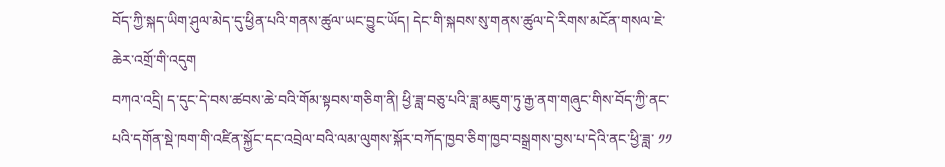བོད་ཀྱི་སྐད་ཡིག་ཤུལ་མེད་དུ་ཕྱིན་པའི་གནས་ཚུལ་ཡང་བྱུང་ཡོད། དེང་གི་སྐབས་སུ་གནས་ཚུལ་དེ་རིགས་མངོན་གསལ་ཇེ་ཆེར་འགྲོ་གི་འདུག
བཀའ་འདྲི། ད་དུང་དེ་བས་ཚབས་ཆེ་བའི་གོམ་སྟབས་གཅིག་ནི། ཕྱི་ཟླ་བཅུ་པའི་ཟླ་མཇུག་ཏུ་རྒྱ་ནག་གཞུང་གིས་བོད་ཀྱི་ནང་པའི་དགོན་སྡེ་ཁག་གི་འཛིན་སྐྱོང་དང་འབྲེལ་བའི་ལམ་ལུགས་སྐོར་བཀོད་ཁྱབ་ཅིག་ཁྱབ་བསྒྲགས་བྱས་པ་དེའི་ནང་ཕྱི་ཟླ་ ༡༡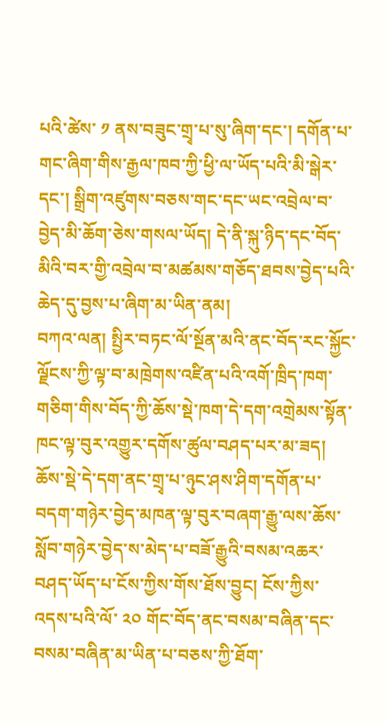པའི་ཚེས་ ༡ ནས་བཟུང་གྲྭ་པ་སུ་ཞིག་དང་། དགོན་པ་གང་ཞིག་གིས་རྒྱལ་ཁབ་ཀྱི་ཕྱི་ལ་ཡོད་པའི་མི་སྒེར་དང་། སྒྲིག་འཛུགས་བཅས་གང་དང་ཡང་འབྲེལ་བ་བྱེད་མི་ཆོག་ཅེས་གསལ་ཡོད། དེ་ནི་སྐུ་ཉིད་དང་བོད་མིའི་བར་གྱི་འབྲེལ་བ་མཚམས་གཅོད་ཐབས་བྱེད་པའི་ཆེད་དུ་བྱས་པ་ཞིག་མ་ཡིན་ནམ།
བཀའ་ལན། སྤྱིར་བཏང་ལོ་སྔོན་མའི་ནང་བོད་རང་སྐྱོང་ལྗོངས་ཀྱི་ལྟ་བ་མཁྲེགས་འཛིན་པའི་འགོ་ཁྲིད་ཁག་གཅིག་གིས་བོད་ཀྱི་ཆོས་སྡེ་ཁག་དེ་དག་འགྲེམས་སྟོན་ཁང་ལྟ་བུར་འགྱུར་དགོས་ཚུལ་བཤད་པར་མ་ཟད། ཆོས་སྡེ་དེ་དག་ནང་གྲྭ་པ་ཉུང་ཤས་ཤིག་དགོན་པ་བདག་གཉེར་བྱེད་མཁན་ལྟ་བུར་བཞག་རྒྱུ་ལས་ཆོས་སློབ་གཉེར་བྱེད་ས་མེད་པ་བཟོ་རྒྱུའི་བསམ་འཆར་བཤད་ཡོད་པ་ངོས་ཀྱིས་གོས་ཐོས་བྱུང། ངོས་ཀྱིས་འདས་པའི་ལོ་ ༢༠ གོང་བོད་ནང་བསམ་བཞིན་དང་བསམ་བཞིན་མ་ཡིན་པ་བཅས་ཀྱི་ཐོག་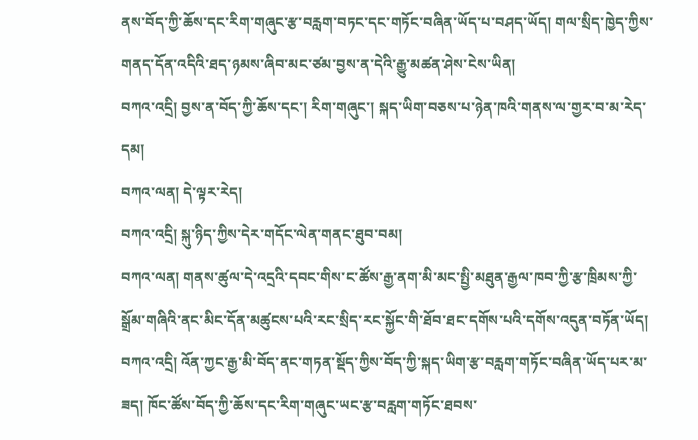ནས་བོད་ཀྱི་ཆོས་དང་རིག་གཞུང་རྩ་བརླག་བཏང་དང་གཏོང་བཞིན་ཡོད་པ་བཤད་ཡོད། གལ་སྲིད་ཁྱེད་ཀྱིས་གནད་དོན་འདིའི་ཐད་ཉམས་ཞིབ་མང་ཙམ་བྱས་ན་དེའི་རྒྱུ་མཚན་ཤེས་ངེས་ཡིན།
བཀའ་འདྲི། བྱས་ན་བོད་ཀྱི་ཆོས་དང་། རིག་གཞུང་། སྐད་ཡིག་བཅས་པ་ཉེན་ཁའི་གནས་ལ་གྱར་བ་མ་རེད་དམ།
བཀའ་ལན། དེ་ལྟར་རེད།
བཀའ་འདྲི། སྐུ་ཉིད་ཀྱིས་དེར་གདོང་ལེན་གནང་ཐུབ་བམ།
བཀའ་ལན། གནས་ཚུལ་དེ་འདྲའི་དབང་གིས་ང་ཚོས་རྒྱ་ནག་མི་མང་སྤྱི་མཐུན་རྒྱལ་ཁབ་ཀྱི་རྩ་ཁྲིམས་ཀྱི་སྒྲོམ་གཞིའི་ནང་མིང་དོན་མཚུངས་པའི་རང་སྲིད་རང་སྐྱོང་གི་ཐོབ་ཐང་དགོས་པའི་དགོས་འདུན་བཏོན་ཡོད།
བཀའ་འདྲི། འོན་ཀྱང་རྒྱ་མི་བོད་ནང་གཏན་སྡོད་ཀྱིས་བོད་ཀྱི་སྐད་ཡིག་རྩ་བརླག་གཏོང་བཞིན་ཡོད་པར་མ་ཟད། ཁོང་ཚོས་བོད་ཀྱི་ཆོས་དང་རིག་གཞུང་ཡང་རྩ་བརླག་གཏོང་ཐབས་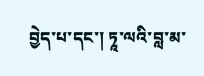བྱེད་པ་དང་། ཏཱ་ལའི་བླ་མ་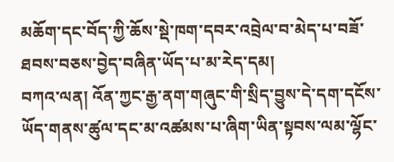མཆོག་དང་བོད་ཀྱི་ཆོས་སྡེ་ཁག་དབར་འབྲེལ་བ་མེད་པ་བཟོ་ཐབས་བཅས་བྱེད་བཞིན་ཡོད་པ་མ་རེད་དམ།
བཀའ་ལན། འོན་ཀྱང་རྒྱ་ནག་གཞུང་གི་སྲིད་བྱུས་དེ་དག་དངོས་ཡོད་གནས་ཚུལ་དང་མ་འཚམས་པ་ཞིག་ཡིན་སྟབས་ལམ་ལྷོང་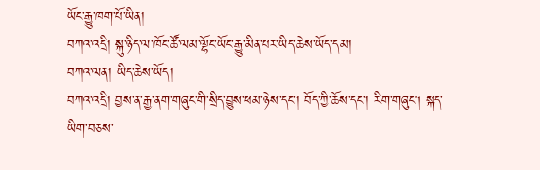ཡོང་རྒྱུ་ཁག་པོ་ཡིན།
བཀའ་འདྲི། སྐུ་ཉིད་ལ་ཁོང་ཚོ་ལམ་ལྷོང་ཡོང་རྒྱུ་མིན་པར་ཡིད་ཆེས་ཡོད་དམ།
བཀའ་ལན། ཡིད་ཆེས་ཡོད།
བཀའ་འདྲི། བྱས་ན་རྒྱ་ནག་གཞུང་གི་སྲིད་བྱུས་ཕམ་ཉེས་དང་། བོད་ཀྱི་ཆོས་དང་། རིག་གཞུང། སྐད་ཡིག་བཅས་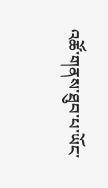འཚོ་གནས་ཐུབ་པ་ཡོང་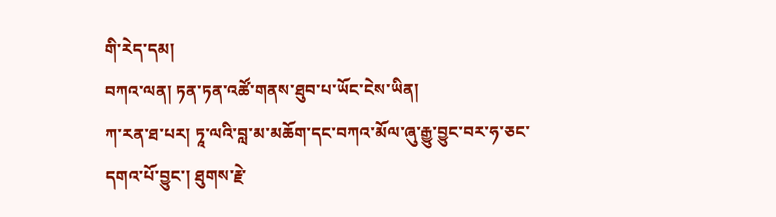གི་རེད་དམ།
བཀའ་ལན། ཏན་ཏན་འཚོ་གནས་ཐུབ་པ་ཡོང་ངེས་ཡིན།
ཀ་རན་ཐ་པར། ཏཱ་ལའི་བླ་མ་མཆོག་དང་བཀའ་མོལ་ཞུ་རྒྱུ་བྱུང་བར་ཧ་ཅང་དགའ་པོ་བྱུང་། ཐུགས་རྗེ་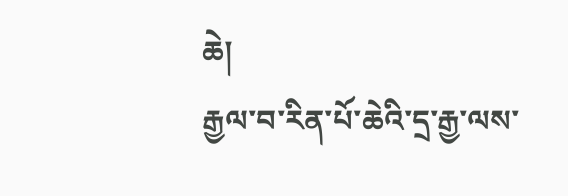ཆེ།
རྒྱལ་བ་རིན་པོ་ཆེའི་དྲ་རྒྱ་ལས་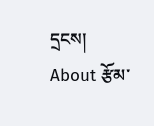དྲངས།
About རྩོམ་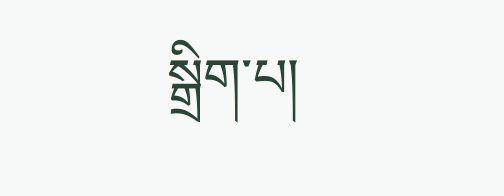སྒྲིག་པ།